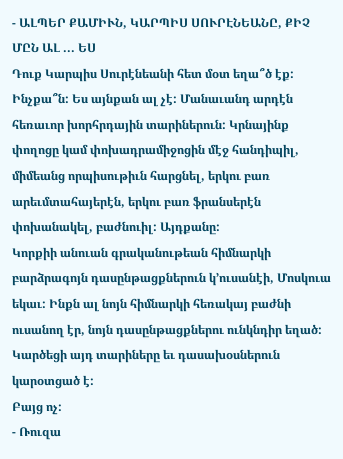- ԱԼՊԵՐ ՔԱՄԻՒՆ, ԿԱՐՊԻՍ ՍՈՒՐԷՆԵԱՆԸ, ՔԻՉ ՄԸՆ ԱԼ ... ԵՍ
Դուք Կարպիս Սուրէնեանի հետ մօտ եղա՞ծ էք: Ինչքա՞ն: Ես այնքան ալ չէ: Մանաւանդ արդէն հեռաւոր խորհրդային տարիներուն: Կրնայինք փողոցը կամ փոխադրամիջոցին մէջ հանդիպիլ, միմեանց որպիսութիւն հարցնել, երկու բառ արեւմտահայերէն, երկու բառ ֆրանսերէն փոխանակել, բաժնուիլ: Այդքանը:
Կորքիի անուան գրականութեան հիմնարկի բարձրագոյն դասընթացքներուն կ’ուսանէի, Մոսկուա եկաւ: Ինքն ալ նոյն հիմնարկի հեռակայ բաժնի ուսանող էր, նոյն դասընթացքներու ունկնդիր եղած: Կարծեցի այդ տարիները եւ դասախօսներուն կարօտցած է:
Բայց ոչ:
- Ռուզա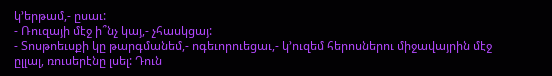կ’երթամ,- ըսաւ:
- Ռուզայի մէջ ի՞նչ կայ,- չհասկցայ:
- Տոսթոեւսքի կը թարգմանեմ,- ոգեւորուեցաւ,- կ’ուզեմ հերոսներու միջավայրին մէջ ըլլալ, ռուսերէնը լսել: Դուն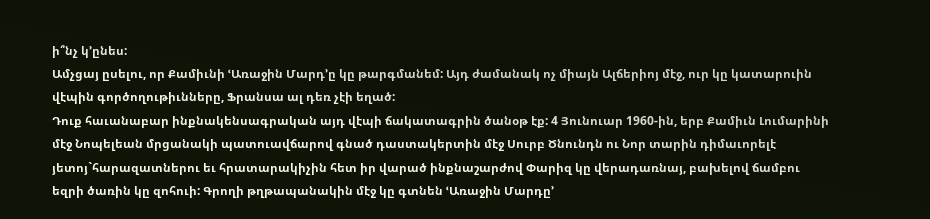ի՞նչ կ’ընես:
Ամչցայ ըսելու, որ Քամիւնի ՙԱռաջին Մարդ՚ը կը թարգմանեմ: Այդ ժամանակ ոչ միայն Ալճերիոյ մէջ, ուր կը կատարուին վէպին գործողութիւնները, Ֆրանսա ալ դեռ չէի եղած:
Դուք հաւանաբար ինքնակենսագրական այդ վէպի ճակատագրին ծանօթ էք: 4 Յունուար 1960-ին, երբ Քամիւն Լումարինի մէջ Նոպելեան մրցանակի պատուավճարով գնած դաստակերտին մէջ Սուրբ Ծնունդն ու Նոր տարին դիմաւորելէ յետոյ`հարազատներու եւ հրատարակիչին հետ իր վարած ինքնաշարժով Փարիզ կը վերադառնայ, բախելով ճամբու եզրի ծառին կը զոհուի: Գրողի թղթապանակին մէջ կը գտնեն ՙԱռաջին Մարդը՚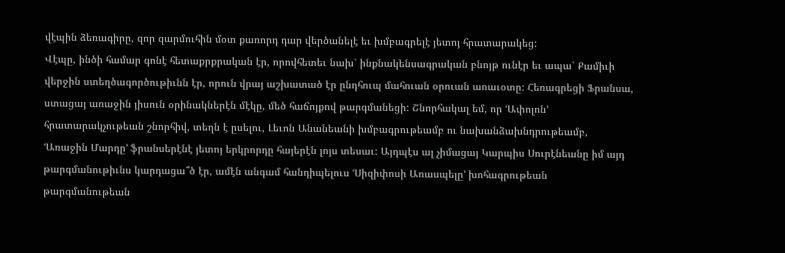վէպին ձեռագիրը, զոր զարմուհին մօտ քառորդ դար վերծանելէ եւ խմբագրելէ յետոյ հրատարակեց:
Վէպը, ինծի համար գոնէ հետաքրքրական էր, որովհետեւ նախ` ինքնակենսագրական բնոյթ ունէր եւ ապա` Քամիւի վերջին ստեղծագործութիւնն էր, որուն վրայ աշխատած էր ընդհուպ մահուան օրուան առաւօտը: Հեռագրեցի Ֆրանսա, ստացայ առաջին յիսուն օրինակներէն մէկը, մեծ հաճոյքով թարգմանեցի: Շնորհակալ եմ, որ ՙԱփոլոն՚ հրատարակչութեան շնորհիվ, տեղն է ըսելու, Լեւոն Անանեանի խմբագրութեամբ ու նախանձախնդրութեամբ, ՙԱռաջին Մարդը՚ ֆրանսերէնէ յետոյ երկրորդը հայերէն լոյս տեսաւ: Այդպէս ալ չիմացայ Կարպիս Սուրէնեանը իմ այդ թարգմանութիւնս կարդացա՞ծ էր, ամէն անգամ հանդիպելուս ՙՍիզիփոսի Առասպելը՚ խոհագրութեան թարգմանութեան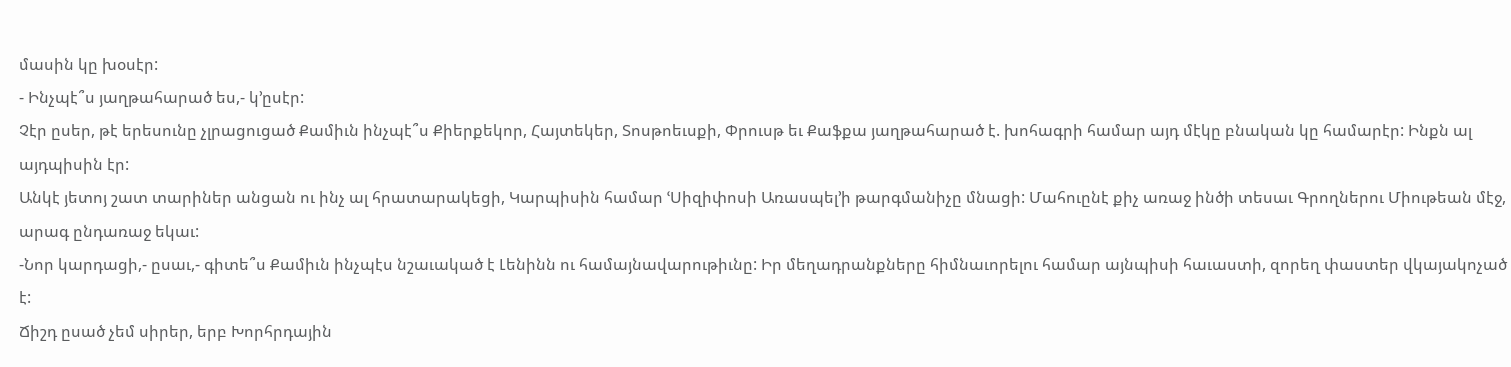մասին կը խօսէր:
- Ինչպէ՞ս յաղթահարած ես,- կ’ըսէր:
Չէր ըսեր, թէ երեսունը չլրացուցած Քամիւն ինչպէ՞ս Քիերքեկոր, Հայտեկեր, Տոսթոեւսքի, Փրուսթ եւ Քաֆքա յաղթահարած է. խոհագրի համար այդ մէկը բնական կը համարէր: Ինքն ալ այդպիսին էր:
Անկէ յետոյ շատ տարիներ անցան ու ինչ ալ հրատարակեցի, Կարպիսին համար ՙՍիզիփոսի Առասպել՚ի թարգմանիչը մնացի: Մահուընէ քիչ առաջ ինծի տեսաւ Գրողներու Միութեան մէջ, արագ ընդառաջ եկաւ:
-Նոր կարդացի,- ըսաւ,- գիտե՞ս Քամիւն ինչպէս նշաւակած է Լենինն ու համայնավարութիւնը: Իր մեղադրանքները հիմնաւորելու համար այնպիսի հաւաստի, զորեղ փաստեր վկայակոչած է:
Ճիշդ ըսած չեմ սիրեր, երբ Խորհրդային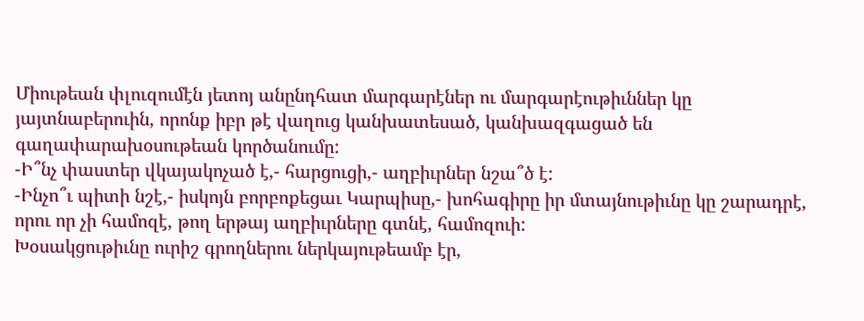Միութեան փլուզումէն յետոյ անընդհատ մարգարէներ ու մարգարէութիւններ կը յայտնաբերուին, որոնք իբր թէ վաղուց կանխատեսած, կանխազգացած են գաղափարախօսութեան կործանումը:
-Ի՞նչ փաստեր վկայակոչած է,- հարցուցի,- աղբիւրներ նշա՞ծ է:
-Ինչո՞ւ պիտի նշէ,- իսկոյն բորբոքեցաւ Կարպիսը,- խոհագիրը իր մտայնութիւնը կը շարադրէ, որու որ չի համոզէ, թող երթայ աղբիւրները գտնէ, համոզուի:
Խօսակցութիւնը ուրիշ գրողներու ներկայութեամբ էր,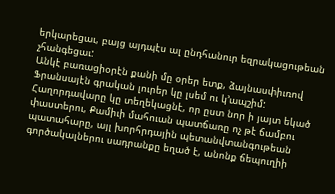երկարեցաւ, բայց այդպէս ալ ընդհանուր եզրակացութեան չհանգեցաւ:
Անկէ բառացիօրէն քանի մը օրեր ետք, ձայնասփիւռով Ֆրանսայէն գրական լուրեր կը լսեմ ու կ’ապշիմ: Հաղորդավարը կը տեղեկացնէ, որ ըստ նոր ի յայտ եկած փաստերու, Քամիւի մահուան պատճառը ոչ թէ ճամբու պատահարը, այլ խորհրդային պետանվտանգութեան գործակալներու սադրանքը եղած է, անոնք ճեպուղիի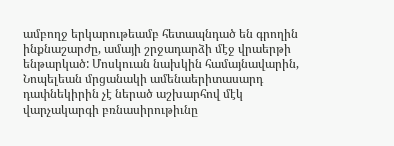ամբողջ երկարութեամբ հետապնդած են գրողին ինքնաշարժը, ամայի շրջադարձի մէջ վրաերթի ենթարկած: Մոսկուան նախկին համայնավարին, Նոպելեան մրցանակի ամենաերիտասարդ դափնեկիրին չէ ներած աշխարհով մէկ վարչակարգի բռնասիրութիւնը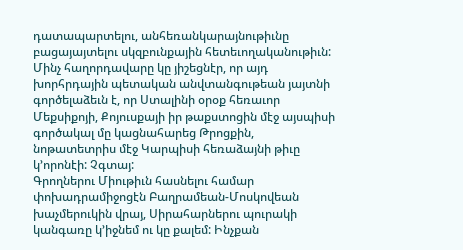դատապարտելու, անհեռանկարայնութիւնը բացայայտելու սկզբունքային հետեւողականութիւն: Մինչ հաղորդավարը կը յիշեցնէր, որ այդ խորհրդային պետական անվտանգութեան յայտնի գործելաձեւն է, որ Ստալինի օրօք հեռաւոր Մեքսիքոյի, Քոյուսքայի իր թաքստոցին մէջ այսպիսի գործակալ մը կացնահարեց Թրոցքին, նոթատետրիս մէջ Կարպիսի հեռաձայնի թիւը կ’որոնէի: Չգտայ:
Գրողներու Միութիւն հասնելու համար փոխադրամիջոցէն Բաղրամեան-Մոսկովեան խաչմերուկին վրայ, Սիրահարներու պուրակի կանգառը կ’իջնեմ ու կը քալեմ: Ինչքան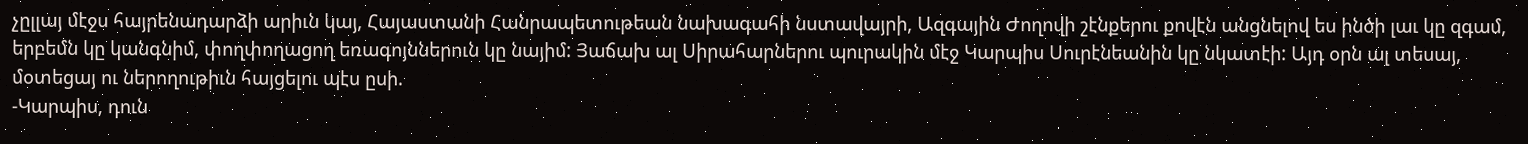չըլլայ մէջս հայրենադարձի արիւն կայ, Հայաստանի Հանրապետութեան նախագահի նստավայրի, Ազգային Ժողովի շէնքերու քովէն անցնելով ես ինծի լաւ կը զգամ, երբեմն կը կանգնիմ, փողփողացող եռագոյններուն կը նայիմ: Յաճախ ալ Սիրահարներու պուրակին մէջ Կարպիս Սուրէնեանին կը նկատէի: Այդ օրն ալ տեսայ, մօտեցայ ու ներողութիւն հայցելու պէս ըսի.
-Կարպիս, դուն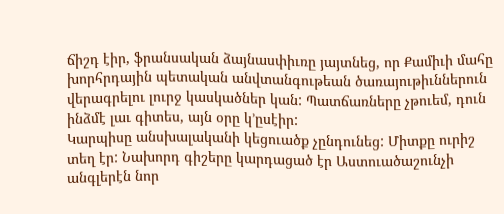ճիշդ էիր, ֆրանսական ձայնասփիւռը յայտնեց, որ Քամիւի մահը խորհրդային պետական անվտանգութեան ծառայութիւններուն վերագրելու լուրջ կասկածներ կան: Պատճառները չթուեմ, դուն ինձմէ լաւ գիտես, այն օրը կ’ըսէիր:
Կարպիսը անսխալականի կեցուածք չընդունեց: Միտքը ուրիշ տեղ էր: Նախորդ գիշերը կարդացած էր Աստուածաշունչի անգլերէն նոր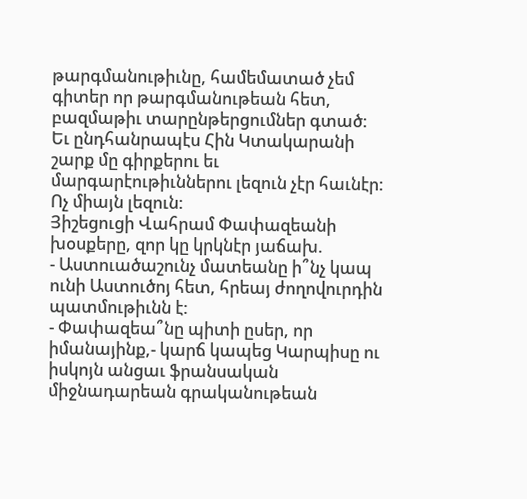թարգմանութիւնը, համեմատած չեմ գիտեր որ թարգմանութեան հետ, բազմաթիւ տարընթերցումներ գտած: Եւ ընդհանրապէս Հին Կտակարանի շարք մը գիրքերու եւ մարգարէութիւններու լեզուն չէր հաւնէր: Ոչ միայն լեզուն:
Յիշեցուցի Վահրամ Փափազեանի խօսքերը, զոր կը կրկնէր յաճախ.
- Աստուածաշունչ մատեանը ի՞նչ կապ ունի Աստուծոյ հետ, հրեայ ժողովուրդին պատմութիւնն է:
- Փափազեա՞նը պիտի ըսեր, որ իմանայինք,- կարճ կապեց Կարպիսը ու իսկոյն անցաւ ֆրանսական միջնադարեան գրականութեան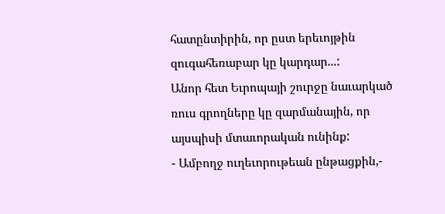հատընտիրին, որ ըստ երեւոյթին զուգահեռաբար կը կարդար...:
Անոր հետ Եւրոպայի շուրջը նաւարկած ռուս գրողները կը զարմանային, որ այսպիսի մտաւորական ունինք:
- Ամբողջ ուղեւորութեան ընթացքին,-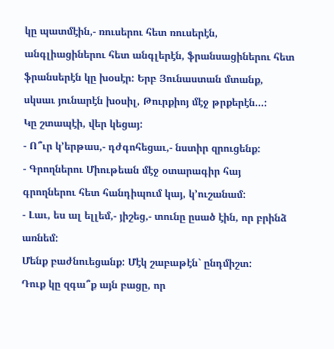կը պատմէին,- ռուսերու հետ ռուսերէն, անգլիացիներու հետ անգլերէն, ֆրանսացիներու հետ ֆրանսերէն կը խօսէր: Երբ Յունաստան մտանք, սկսաւ յունարէն խօսիլ, Թուրքիոյ մէջ թրքերէն...:
Կը շտապէի, վեր կեցայ:
- Ո՞ւր կ’երթաս,- դժգոհեցաւ,- նստիր զրուցենք:
- Գրողներու Միութեան մէջ օտարագիր հայ գրողներու հետ հանդիպում կայ, կ’ուշանամ:
- Լաւ, ես ալ ելլեմ,- յիշեց,- տունը ըսած էին, որ բրինձ առնեմ:
Մենք բաժնուեցանք: Մէկ շաբաթէն` ընդմիշտ:
Դուք կը զգա՞ք այն բացը, որ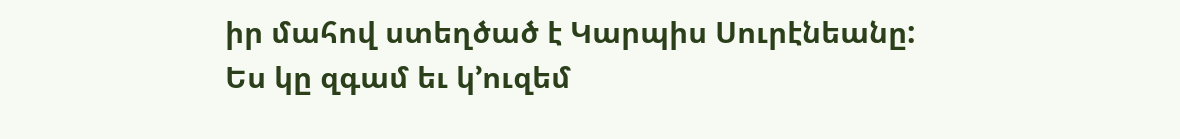իր մահով ստեղծած է Կարպիս Սուրէնեանը:
Ես կը զգամ եւ կ’ուզեմ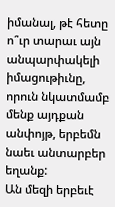իմանալ, թէ հետը ո՞ւր տարաւ այն անպարփակելի իմացութիւնը, որուն նկատմամբ մենք այդքան անփոյթ, երբեմն նաեւ անտարբեր եղանք:
Ան մեզի երբեւէ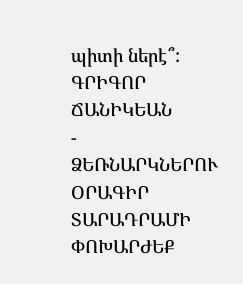պիտի ներէ՞:
ԳՐԻԳՈՐ ՃԱՆԻԿԵԱՆ
-
ՁԵՌՆԱՐԿՆԵՐՈՒ ՕՐԱԳԻՐ
ՏԱՐԱԴՐԱՄԻ ՓՈԽԱՐԺԵՔ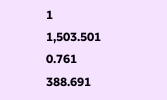1
1,503.501
0.761
388.691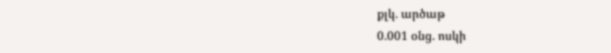քլկ. արծաթ
0.001 օնց. ոսկի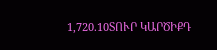1,720.10ՏՈՒՐ ԿԱՐԾԻՔԴ